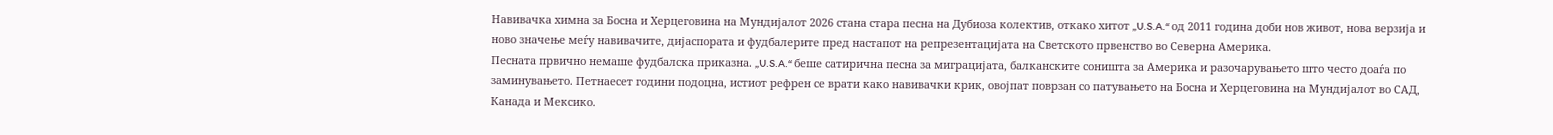Навивачка химна за Босна и Херцеговина на Мундијалот 2026 стана стара песна на Дубиоза колектив, откако хитот „U.S.A.“ од 2011 година доби нов живот, нова верзија и ново значење меѓу навивачите, дијаспората и фудбалерите пред настапот на репрезентацијата на Светското првенство во Северна Америка.
Песната првично немаше фудбалска приказна. „U.S.A.“ беше сатирична песна за миграцијата, балканските соништа за Америка и разочарувањето што често доаѓа по заминувањето. Петнаесет години подоцна, истиот рефрен се врати како навивачки крик, овојпат поврзан со патувањето на Босна и Херцеговина на Мундијалот во САД, Канада и Мексико.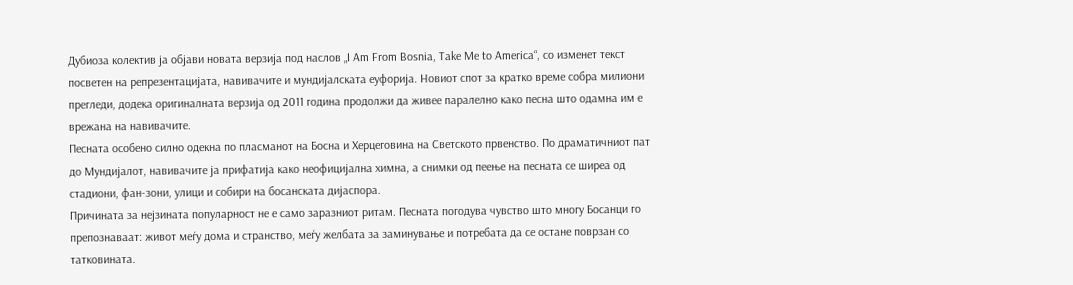Дубиоза колектив ја објави новата верзија под наслов „I Am From Bosnia, Take Me to America“, со изменет текст посветен на репрезентацијата, навивачите и мундијалската еуфорија. Новиот спот за кратко време собра милиони прегледи, додека оригиналната верзија од 2011 година продолжи да живее паралелно како песна што одамна им е врежана на навивачите.
Песната особено силно одекна по пласманот на Босна и Херцеговина на Светското првенство. По драматичниот пат до Мундијалот, навивачите ја прифатија како неофицијална химна, а снимки од пеење на песната се ширеа од стадиони, фан-зони, улици и собири на босанската дијаспора.
Причината за нејзината популарност не е само заразниот ритам. Песната погодува чувство што многу Босанци го препознаваат: живот меѓу дома и странство, меѓу желбата за заминување и потребата да се остане поврзан со татковината.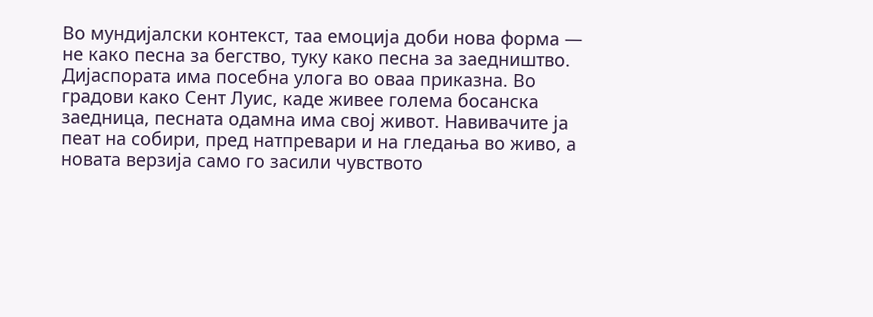Во мундијалски контекст, таа емоција доби нова форма — не како песна за бегство, туку како песна за заедништво.
Дијаспората има посебна улога во оваа приказна. Во градови како Сент Луис, каде живее голема босанска заедница, песната одамна има свој живот. Навивачите ја пеат на собири, пред натпревари и на гледања во живо, а новата верзија само го засили чувството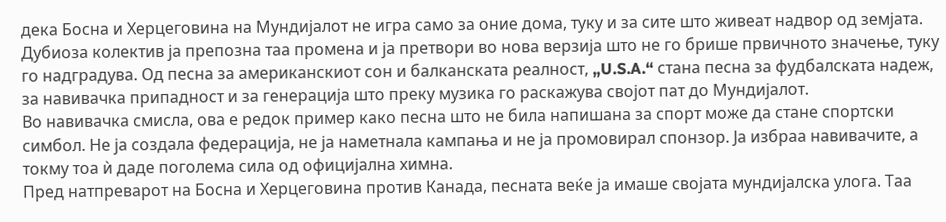дека Босна и Херцеговина на Мундијалот не игра само за оние дома, туку и за сите што живеат надвор од земјата.
Дубиоза колектив ја препозна таа промена и ја претвори во нова верзија што не го брише првичното значење, туку го надградува. Од песна за американскиот сон и балканската реалност, „U.S.A.“ стана песна за фудбалската надеж, за навивачка припадност и за генерација што преку музика го раскажува својот пат до Мундијалот.
Во навивачка смисла, ова е редок пример како песна што не била напишана за спорт може да стане спортски симбол. Не ја создала федерација, не ја наметнала кампања и не ја промовирал спонзор. Ја избраа навивачите, а токму тоа ѝ даде поголема сила од официјална химна.
Пред натпреварот на Босна и Херцеговина против Канада, песната веќе ја имаше својата мундијалска улога. Таа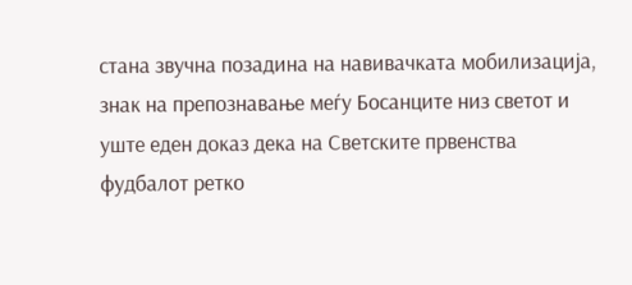стана звучна позадина на навивачката мобилизација, знак на препознавање меѓу Босанците низ светот и уште еден доказ дека на Светските првенства фудбалот ретко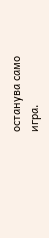останува само игра.